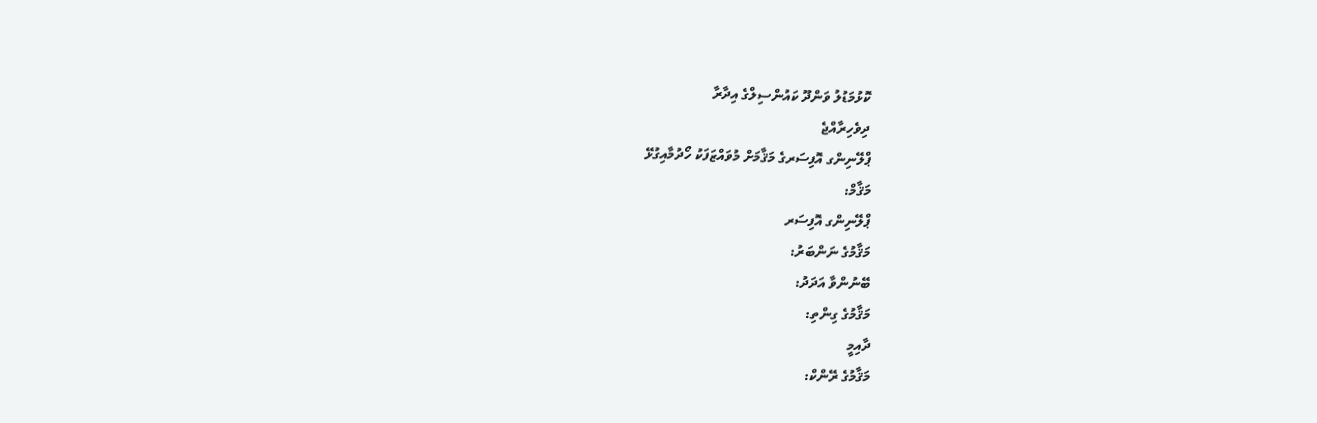ކޮޅުމަޑުލު ވަންދޫ ކައުންސިލްގެ އިދާރާ
ދިވެހިރާއްޖެ
ޕްލޭނިންގ އޮފިސަރގެ މަޤާމަށް މުވައްޒަފަކު ހޯދުމާއިގުޅޭ
މަޤާމް:
ޕްލޭނިންގ އޮފިސަރ
މަޤާމުގެ ނަންބަރު:
ބޭނުންވާ އަދަދު:
މަޤާމުގެ ގިންތި:
ދާއިމީ
މަޤާމުގެ ރޭންކް: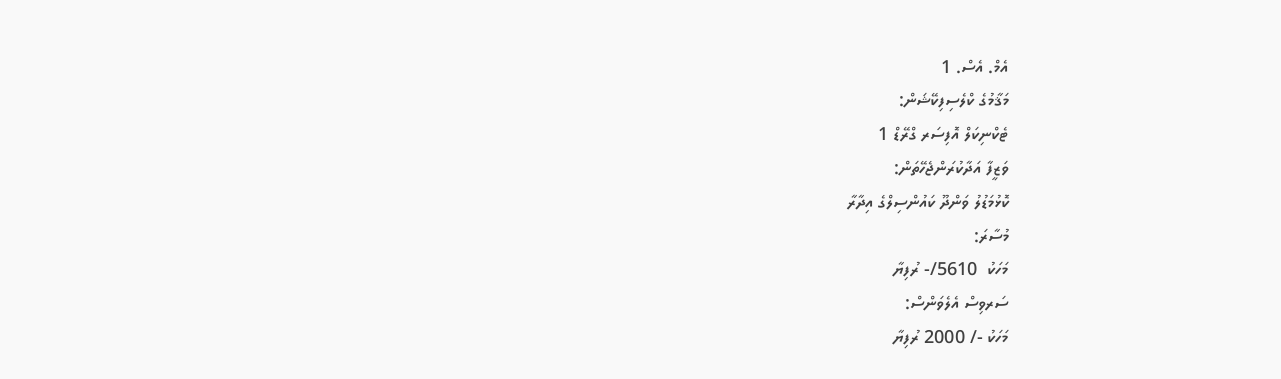އެމް. އެސް. 1
މަޤާމުގެ ކްލެސިފިކޭޝަން:
ޓެކްނިކަލް އޮފިސަރ ގްރޭޑް 1
ވަޒީފާ އަދާކުރަންޖެހޭތަން:
ކޮޅުމަޑުލު ވަންދޫ ކައުންސިލްގެ އިދާރާ
މުސާރަ:
މަހަކު  5610/- ރުފިޔާ
ސަރވިސް އެލެވަންސް:
މަހަކު -/ 2000 ރުފިޔާ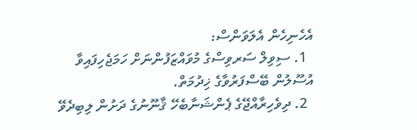އެހެނިހެން އެލަވަންސް:
  1. ސިވިލް ސަރވިސްގެ މުވައްޒަފުންނަށް ހަމަޖެހިފައިވާ އުސޫލުން ބޭސްފަރުވާގެ ޚިދުމަތް.
  2. ދިވެހިރާއްޖޭގެ ޕެންޝަނާބެހޭ ޤާނޫނުގެ ދަށުން ލިބިދެވޭ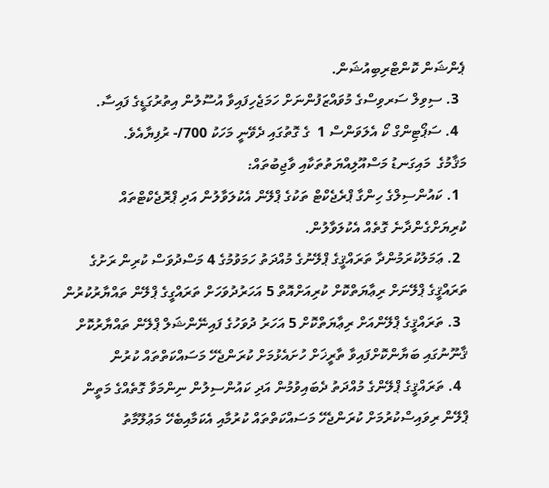ޕެންޝަން ކޮންޓްރިބިއުޝަން.
  3. ސިވިލް ސަރވިސްގެ މުވައްޒަފުންނަށް ހަމަޖެހިފައިވާ އުސޫލުން އިތުރުގަޑީގެ ފައިސާ.
  4. ސަޕޯޓިންގް ކޯ އެލަވަންސް 1  ގެ ގޮތުގައި ދެވޭނީ މަހަކު 700/- ރުފިޔާއެވެ.
މަޤާމުގެ  މައިގަނޑު މަސްއޫލިއްޔަތުތަކާއި ވާޖިބުތައް:
  1. ކައުންސިލްގެ ހިންގާ ޕްރެޖެކްޓް ތަކުގެ ޕްލޭން އެކުލަވާލުން އަދި ޕްރޮޖެކްޓްތައް ކުރިޔަށްގެންދާނެ ގޮތެއް އެކުލަވާލުން.
  2. ޢަމަލުކުރަމުންދާ ތަރައްޤީގެ ޕްލޭނުގެ މުއްދަތު ހަމަވުމުގެ 4 މަސްދުވަސް ކުރިން ރަށުގެ ތަރައްޤީގެ ޕްލޭނަށް ރިޢާޔަތްކޮށް ކުރިއަށްއޮތް 5 އަހަރުދުވަހަށް ތަރައްގީގެ ޕްލޭން ތައްޔާރުކުރުން
  3. ތަރައްޤީގެ ޕްލޭންއަށް ރިޢާޔަތްކޮށް 5 އަހަރު ދުވަހުގެ ފައިނޭންޝަލް ޕްލޭން ތައްޔާރުކޮށް ޤާނޫނުގައި ބަޔާންކޮށްފައިވާ ތާރީޚަށް ހުށައެޅުމަށް ކުރަންޖެހޭ މަސައްކަތްތައް ކުރުން
  4. ތަރައްޤީގެ ޕްލޭންގެ މުއްދަތު ދެބައިވުމުން އަދި ކައުންސިލުން ނިންމަވާ ގޮތެއްގެ މަތީން ޕްލޭން ރިވައިސްކުރުމަށް ކުރަންޖެހޭ މަސައްކަތްތައް ކުރުމާއި އެކަމާއިބެހޭ މަޢުލޫމާތު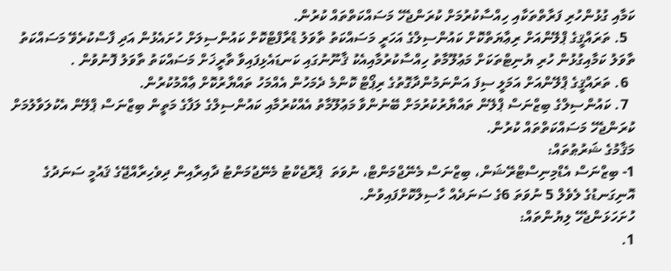ކަމާއި ގުޅުންހުރި ފަރާތްތަކާއި ހިއްސާކުރުމަށް ކުރަންޖެހޭ މަސައްކަތްތައް ކުރުން.
  5. ތަރައްޤީގެ ޕްލޭންއަށް ރިޢާޔަތްކޮށް ކައުންސިލްގެ އަހަރީ މަސައްކަތު ތާވަލު ޑްރާފްޓްކޮށް ކައުންސިލަށް ހުށައެޅުން އަދި ފާސްކުރެވޭ މަސައްކަތު ތާވަލު ކަމާއިގުޅުން ހުރި ޔުނިޓްތަކަށް މަޢުލޫމާތު ހިއްސާކުރުމާއިއެކު ޤާނޫނުގައި ކަނޑައެޅިފައިވާ ތާރީޚަށް މަސައްކަތު ތާވަލު ފޮނުވުން .
  6. ތަރައްޤީގެ ޕްލޭންއަށް އަމަލީ ސިފަ އަންނަމުންދާގޮތުގެ ރިޕޯޓް ކޮންމެ ދެމަހުން އެއްމަހު ތައްޔާރުކޮށް ޢާއްމުކުރުން.
  7. ކައުންސިލްގެ ބިޒްނަސް ޕްލޭން ތައްޔާރުކުރުމަށް ބޭނުންވާ މަޢުލޫމާތު އެއްކުރުމާއި ކައުންސިލްގެ ލަފާގެ މަތީން ބިޒްނަސް ޕްލޭން އެކުލަވާލުމަށް ކުރަންޖެހޭ މަސައްކަތްތައް ކުރުން.
މަޤާމުގެ ޝަރުޠުތައް:
1- ބިޒްނަސް އެޑްމިނިސްޓްރޭޝަން، ބިޒްނަސް މެނޭޖްމަންޓް، ނުވަތަ  ޕްރޮޖެކްޓު މެނޭޖުމަންޓު ދާއިރާއިން ދިވެހިރާއްޖޭގެ ޤައުމީ ސަނަދުގެ އޮނިގަނޑުގެ ލެވެލް 5 ނުވަތަ 6ގެ ސަނަދެއް ހާސިލްކޮށްފައިވުން.
ހުށަހަޅަންޖެހޭ ލިޔުންތައް:
1.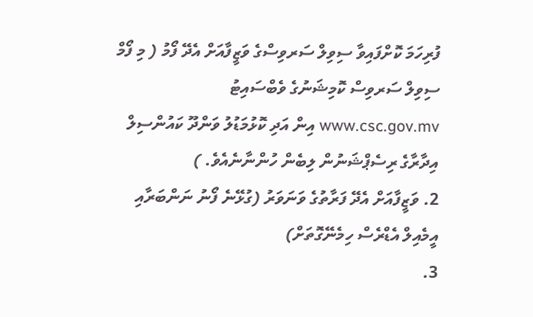ފުރިހަމަ ކޮށްފައިވާ ސިވިލް ސަރވިސްގެ ވަޒީފާއަށް އެދޭ ފޯމު ( މި ފޯމް ސިވިލް ސަރވިސް ކޮމިޝަނުގެ ވެބްސައިޓު www.csc.gov.mv އިން އަދި ކޮޅުމަޑުލު ވަންދޫ ކައުންސިލް އިދާރާގެ ރިސެޕްޝަނުން ލިބެން ހުންނާނެއެވެ. )
2. ވަޒީފާއަށް އެދޭ ފަރާތުގެ ވަނަވަރު (ގުޅޭނެ ފޯނު ނަންބަރާއި އީމެއިލް އެޑްރެސް ހިމެނޭގޮތަށް)
3.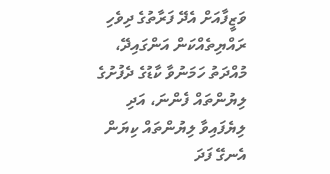ވަޒީފާއަށް އެދޭ ފަރާތުގެ ދިވެހި ރައްޔިތެއްކަން އަންގައިދޭ، މުއްދަތު ހަމަނުވާ ކާޑުގެ ދެފުށުގެ ލިޔުންތައް ފެންނަ، އަދި ލިޔެފައިވާ ލިޔުންތައް ކިޔަން އެނގޭ ފަދަ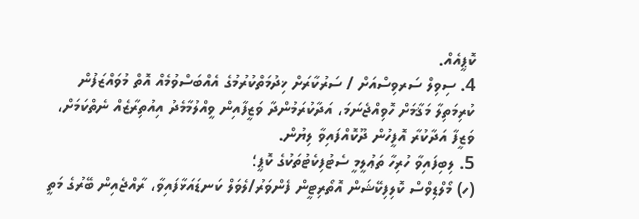ކޮޕީއެއް.
4. ސިވިލް ސަރވިސްއަށް / ސަރުކާރަށް ޚިދުމަތްކުރުމުގެ އެއްބަސްވުމެއް އޮތް މުވައްޒަފުން ކުރިމަތިލާ މަޤާމަށް ހޮވިއްޖެނަމަ، އަދާކުރަމުންދާ ވަޒީފާއިން ވީއްލުމާމެދު އިއުތިރާޒެއް ނެތްކަމަށް، ވަޒީފާ އަދާކުރާ އޮފީހުން ދޫކޮއްފައިވާ ލިޔުން.
5. ލިބިފައިވާ ހުރިހާ ތަޢުލީމީ ސެޓުފިކެޓުތަކުގެ ކޮޕީ؛
(ހ) މޯލްޑިވްސް ކޮލިފިކޭޝަން އޮތޯރިޓީން ފެންވަރު/ލެވަލް ކަނޑައަޅާފައިވާ، ރާއްޖެއިން ބޭރުގެ މަތީ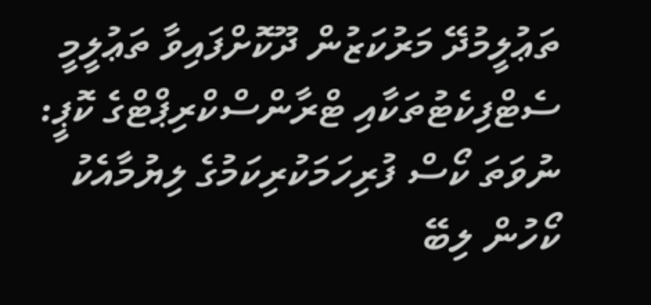ތަޢުލީމުދޭ މަރުކަޒުން ދޫކޮށްފައިވާ ތަޢުލީމީ ސެޓްފިކެޓުތަކާއި ޓްރާންސްކްރިޕްޓްގެ ކޮޕީ: ނުވަތަ ކޯސް ފުރިހަމަކުރިކަމުގެ ލިޔުމާއެކު ކޯހުން ލިބޭ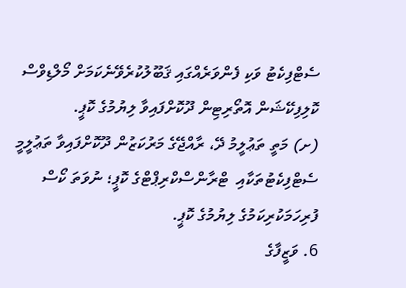ސެޓްފިކެޓު ވަކި ފެންވަރެއްގައި ޤަބޫލުކުރެވޭނެކަމަށް މޯލްޑިވްސް ކޮލިފިކޭޝަން އޮތޯރިޓިން ދޫކޮށްފައިވާ ލިޔުމުގެ ކޮޕީ.
(ށ) މަތީ ތަޢުލީމު ދޭ، ރާއްޖޭގެ މަރުކަޒުން ދޫކޮށްފައިވާ ތަޢުލީމީ ސެޓްފިކެޓުތަކާއި  ޓްރާންސްކްރިޕްޓްގެ ކޮޕީ؛ ނުވަތަ ކޯސް ފުރިހަމަކުރިކަމުގެ ލިޔުމުގެ ކޮޕީ.
6. ވަޒީފާގެ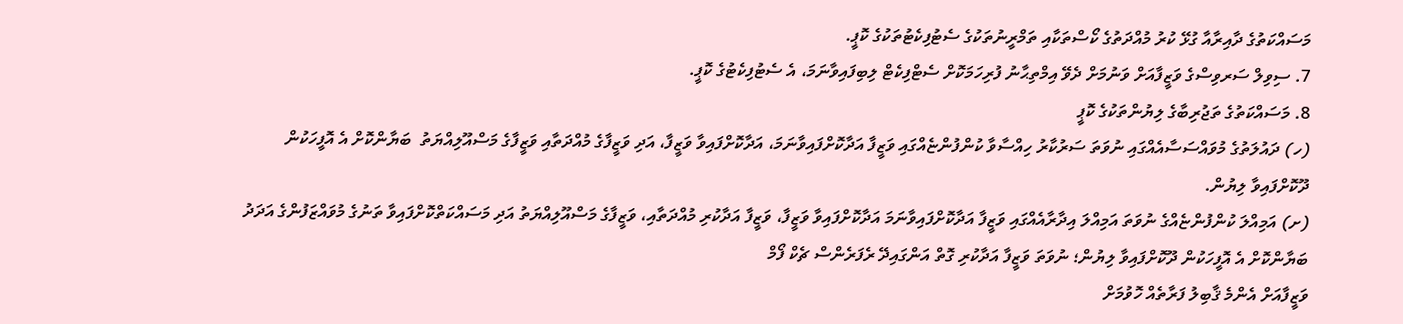މަސައްކަތުގެ ދާއިރާއާ ގުޅޭ ކުރު މުއްދަތުގެ ކޯސްތަކާއި ތަމްރީނުތަކުގެ ސެޓުފިކެޓުތަކުގެ ކޮޕީ.
7. ސިވިލް ސަރވިސްގެ ވަޒީފާއަށް ވަނުމަށް ދެވޭ އިމްތިޙާނު ފުރިހަމަކޮށް ސެޓްފިކެޓް ލިބިފައިވާނަމަ، އެ ސެޓުފިކެޓުގެ ކޮޕީ.
8. މަސައްކަތުގެ ތަޖުރިބާގެ ލިޔުންތަކުގެ ކޮޕީ
(ހ) ދައުލަތުގެ މުވައްސަސާއެއްގައި ނުވަތަ ސަރުކާރު ހިއްސާވާ ކުންފުންޏެއްގައި ވަޒީފާ އަދާކޮށްފައިވާނަމަ، އަދާކޮށްފައިވާ ވަޒީފާ، އަދި ވަޒީފާގެ މުއްދަތާއި ވަޒީފާގެ މަސްއޫލިއްޔަތު  ބަޔާންކޮށް އެ އޮފީހަކުން ދޫކޮށްފައިވާ ލިޔުން.
(ށ) އަމިއްލަ ކުންފުންޏެއްގެ ނުވަތަ އަމިއްލަ އިދާރާއެއްގައި ވަޒީފާ އަދާކޮށްފައިވާނަމަ އަދާކޮށްފައިވާ ވަޒީފާ، ވަޒީފާ އަދާކުރި މުއްދަތާއި، ވަޒީފާގެ މަސްއޫލިއްޔަތު އަދި މަސައްކަތްކޮށްފައިވާ ތަނުގެ މުވައްޒަފުންގެ އަދަދު ބަޔާންކޮށް އެ އޮފީހަކުން ދޫކޮށްފައިވާ ލިޔުން؛ ނުވަތަ ވަޒީފާ އަދާކުރި ގޮތް އަންގައިދޭ ރެފަރެންސް ޗެކް ފޯމް
ވަޒީފާއަށް އެންމެ ޤާބިލު ފަރާތެއް ހޮވުމަށް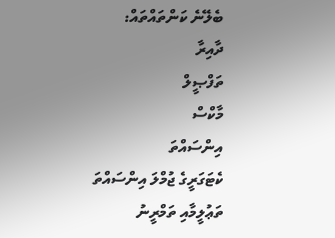ބެލޭނެ ކަންތައްތައް:
ދާއިރާ
ތަފްޞީލް
މާކްސް
އިންސައްތަ
ކެޓަގަރީގެ ޖުމްލަ އިންސައްތަ
ތަޢުލީމާއި ތަމްރީނު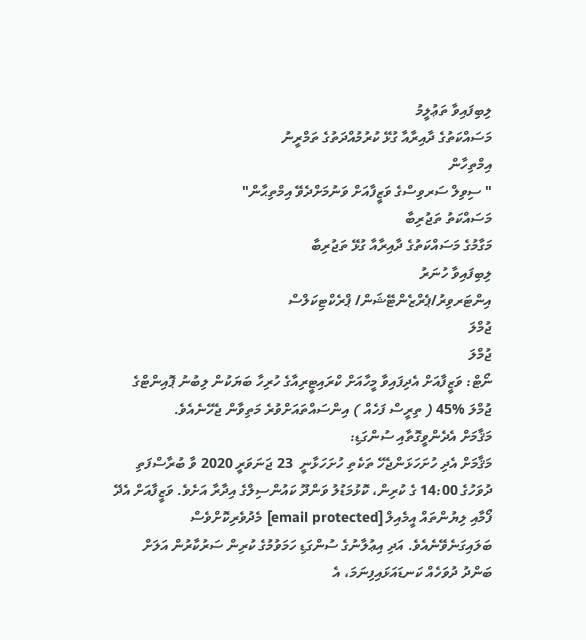ލިބިފައިވާ ތަޢުލީމު
މަސައްކަތުގެ ދާއިރާއާ ގުޅޭ ކުރުމުއްދަތުގެ ތަމްރީނު
އިމްތިހާން
" ސިވިލް ސަރވިސްގެ ވަޒީފާއަށް ވަނުމަށްދެވޭ އިމްތިޙާން"
މަސައްކަތު ތަޖުރިބާ
މަގާމުގެ މަސައްކަތުގެ ދާއިރާއާ ގުޅޭ ތަޖުރިބާ
ލިބިފައިވާ ހުނަރު
އިންޓަރވިރު/ޕެރްޒެންޓޭޝަން/ ޕްރެކްޓިކަލްސް
ޖުމްލަ
ޖުމްލަ
ނޯޓް: ވަޒީފާއަށް އެދިފައިވާ މީހާއަށް ކްރައިޓީރިއާގެ ހުރިހާ ބަޔަކުން ލިބުނު ޕޮއިންޓްގެ ޖުމްލަ %45 ( ތިރީސް ފަހެއް ) އިންސައްތައަށްވުރެ މަތިވާން ޖެހޭނެއެވެ.
މަޤާމަށް އެދެންވީގޮތާއި ސުންގަޑި:
މަޤާމަށް އެދި ހުށަހަޅަންޖެހޭ ތަކެތި ހުށަހަޅާނީ  23 ޖަނަވަރީ 2020 ވާ ބުރާސްފަތި ދުވަހުގެ 14:00 ގެ ކުރިން، ކޮޅުމަޑުލު ވަންދޫ ކައުންސިލްގެ އިދާރާ އަށެވެ. ވަޒީފާއަށް އެދޭ ފޯމާއި ލިޔުންތައް އީމެއިލް [email protected] މެދުވެރިކޮށްވެސް ބަލައިގަނެވޭނެއެވެ. އަދި އިޢުލާނުގެ ސުންގަޑި ހަމަވުމުގެ ކުރިން ސަރުކާރުން އަލަށް ބަންދު ދުވަހެއް ކަނޑައަޅައިފިނަމަ، އެ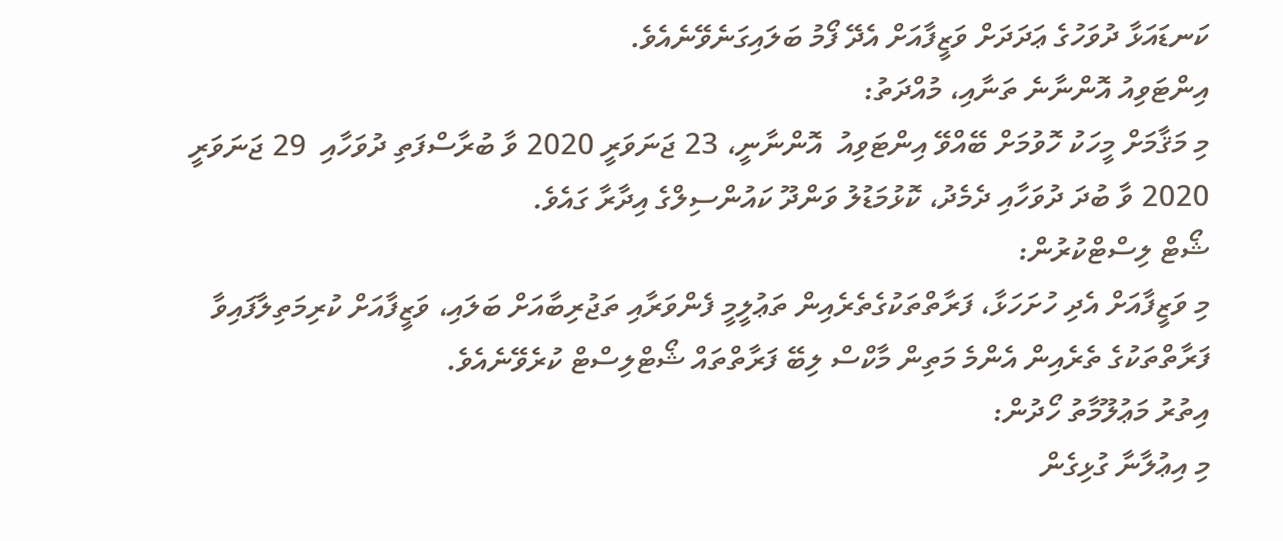ކަނޑައަޅާ ދުވަހުގެ ޢަދަދަށް ވަޒީފާއަށް އެދޭ ފޯމު ބަލައިގަނެވޭނެއެވެ.
އިންޓަވިއު އޮންނާނެ ތަނާއި، މުއްދަތު:
މި މަޤާމަށް މީހަކު ހޮވުމަށް ބޭއްވޭ އިންޓަވިއު  އޮންނާނީ، 23 ޖަނަވަރީ 2020 ވާ ބުރާސްފަތި ދުވަހާއި  29 ޖަނަވަރީ 2020 ވާ ބުދަ ދުވަހާއި ދެމެދު، ކޮޅުމަޑުލު ވަންދޫ ކައުންސިލްގެ އިދާރާ ގައެވެ.
ޝޯޓް ލިސްޓްކުރުން:
މި ވަޒީފާއަށް އެދި ހުށަހަޅާ، ފަރާތްތަކުގެތެރެއިން ތަޢުލީމީ ފެންވަރާއި ތަޖުރިބާއަށް ބަލައި، ވަޒީފާއަށް ކުރިމަތިލާފައިވާ ފަރާތްތަކުގެ ތެރެއިން އެންމެ މަތިން މާކްސް ލިބޭ ފަރާތްތައް ޝޯޓްލިސްޓް ކުރެވޭނެއެވެ.
އިތުރު މަޢުލޫމާތު ހޯދުން:
މި އިޢުލާނާ ގުޅިގެން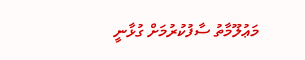މަޢުލޫމާތު ސާފުކުރުމަށް ގުޅާނީ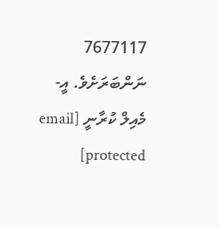7677117 ނަންބަރަށެވެ. އީ-މެއިލް ކުރާނީ [email protected]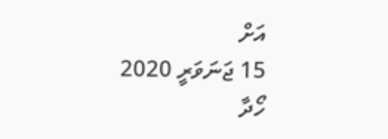އަށް
15 ޖަނަވަރީ 2020
ހޯދާ